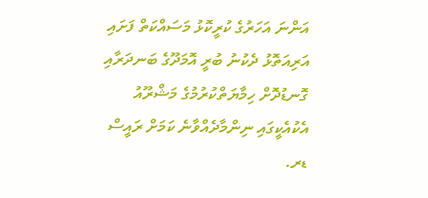އަންނަ އަހަރުގެ ކުރީކޮޅު މަސައްކަތް ފަށައި އަރިއަތޮޅު ދެކުނު ބުރީ އޮމަދޫގެ ބަނދަރާއި ގޮނޑުދޮށް ހިމާޔަތްކުރުމުގެ މަޝްރޫއު އެކުއެކީގައި ނިންމާދެއްވާނެ ކަމަށް ރައީސް ޑރ.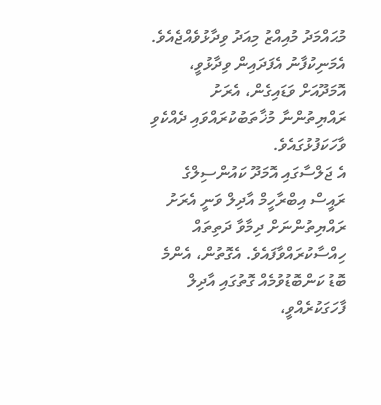މުޙައްމަދު މުއިއްޒު މިއަދު ވިދާޅުވެއްޖެއެވެ.
އެމަނިކުފާނު އެފަދައިން ވިދާޅުވީ، އޮމަދޫއަށް ވަޑައިގެން، އެރަށު ރައްޔިތުންނާ މުޚާތަބުކުރައްވައި ދެއްކެވި ވާހަކަފުޅުގައެވެ.
އެ ޖަލްސާގައި އޮމަދޫ ކައުންސިލްގެ ރައީސް އިބްރާހީމް އާދިލް ވަނީ އެރަށު ރައްޔިތުންނަށް ދިމާވާ ދަތިތައް ހިއްސާކުރައްވާފައެވެ. އެގޮތުން، އެންމެ ބޮޑު ކަންބޮޑުވުމެއް ގޮތުގައި އާދިލް ފާހަގަކުރެއްވީ،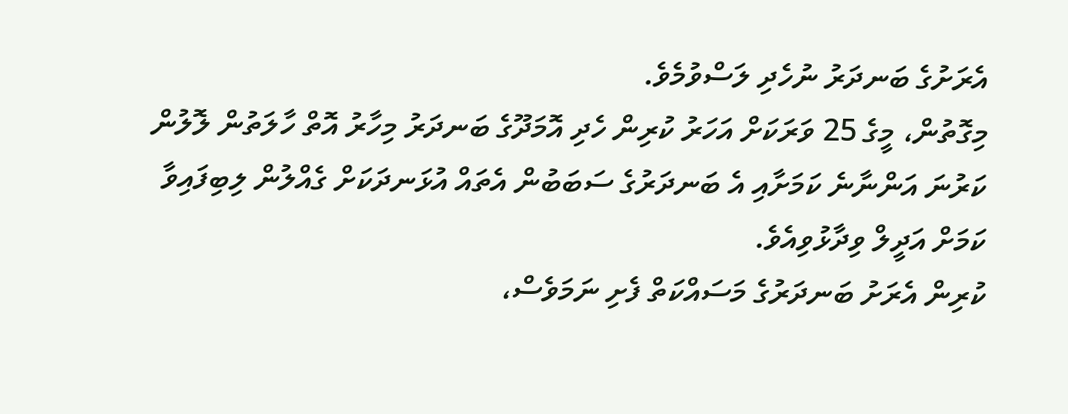އެރަށުގެ ބަނދަރު ނުހެދި ލަސްވުމެވެ.
މިގޮތުން، މީގެ 25 ވަރަކަށް އަހަރު ކުރިން ހެދި އޮމަދޫގެ ބަނދަރު މިހާރު އޮތް ހާލަތުން ލޮލުން ކަރުނަ އަންނާނެ ކަމަށާއި އެ ބަނދަރުގެ ސަބަބުން އެތައް އުޅަނދަކަށް ގެއްލުން ލިބިފައިވާ ކަމަށް އަދީލް ވިދާޅުވިއެވެ.
ކުރިން އެރަށު ބަނދަރުގެ މަސައްކަތް ފެށި ނަމަވެސް،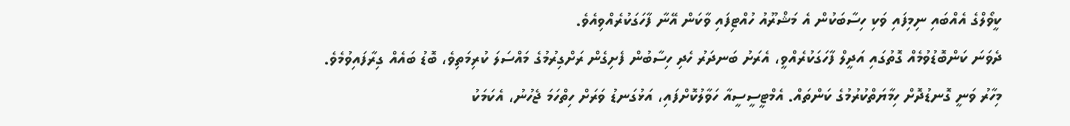ކީވޯލްގެ އެއްބައި ނިމިފައި ވަކި ހިސާބަކުން އެ މަޝްރޫއު ހުއްޓިފައި ވާކަން އޭނާ ފާހަގަކުރެއްވިއެވެ.
ދެވަނަ ކަންބޮޑުވުމެއް ގޮތުގައި އަދީލް ފާހަގަކުރެއްވީ، އެރަށު ބަނދަރު ހެދި ހިސާބުން ފެށިގެން ރަށްގިރުމުގެ މައްސަލަ ކުރިމަތިވެ، ބޮޑު ބައެއް ގިރާފައިވުމެވެ.
މިހާރު ވަނީ ގޮނޑުދޮށް ހިމާޔަތްކުރުމުގެ ކަންތައް. އެމްޓީސީސީއާ ހަވާލުކޮށްފައި، އަޅުގަނޑު ވަރަށް ހިތްހަމަ ޖެހުނު، އެކަމަކު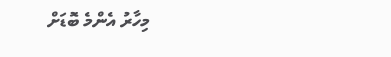މިހާރު އެންމެ ބޮޑަށް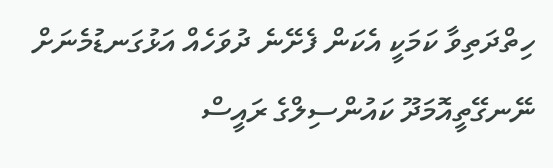ހިތްދަތިވާ ކަމަކީ އެކަން ފެށޭނެ ދުވަހެއް އަޅުގަނޑުމެނަށް ނޭނގޭތީއޮމަދޫ ކައުންސިލްގެ ރައީސް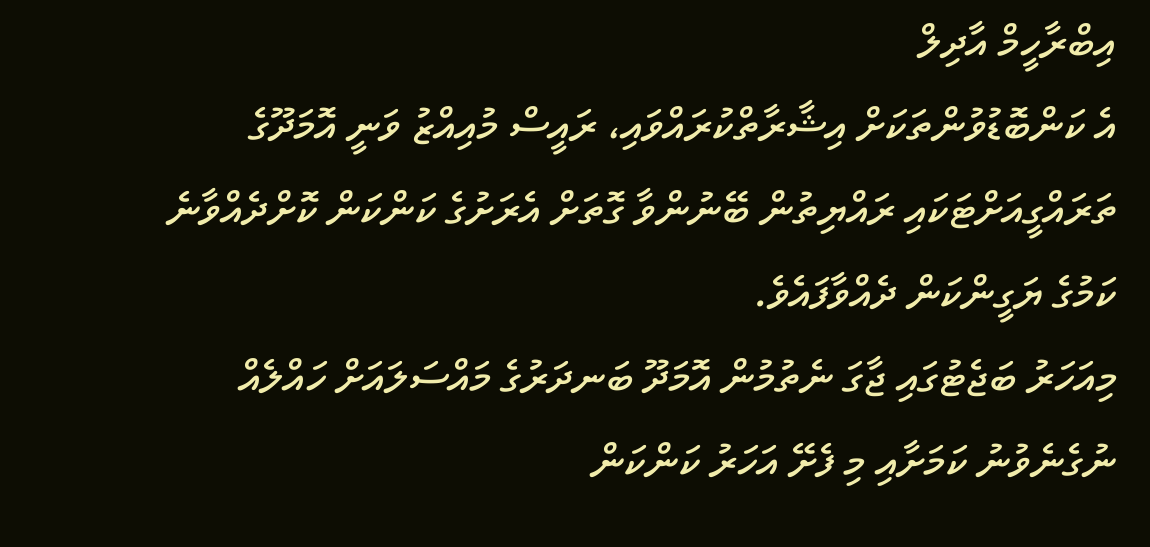އިބްރާހީމް އާދިލް
އެ ކަންބޮޑުވުންތަކަށް އިޝާރާތްކުރައްވައި، ރައީސް މުއިއްޒު ވަނީ އޮމަދޫގެ ތަރައްގީއަށްޓަކައި ރައްޔިތުން ބޭނުންވާ ގޮތަށް އެރަށުގެ ކަންކަން ކޮށްދެއްވާނެ ކަމުގެ ޔަގީންކަން ދެއްވާފައެވެ.
މިއަހަރު ބަޖެޓުގައި ޖާގަ ނެތުމުން އޮމަދޫ ބަނދަރުގެ މައްސަލައަށް ހައްލެއް ނުގެނެވުނު ކަމަށާއި މި ފެށޭ އަހަރު ކަންކަން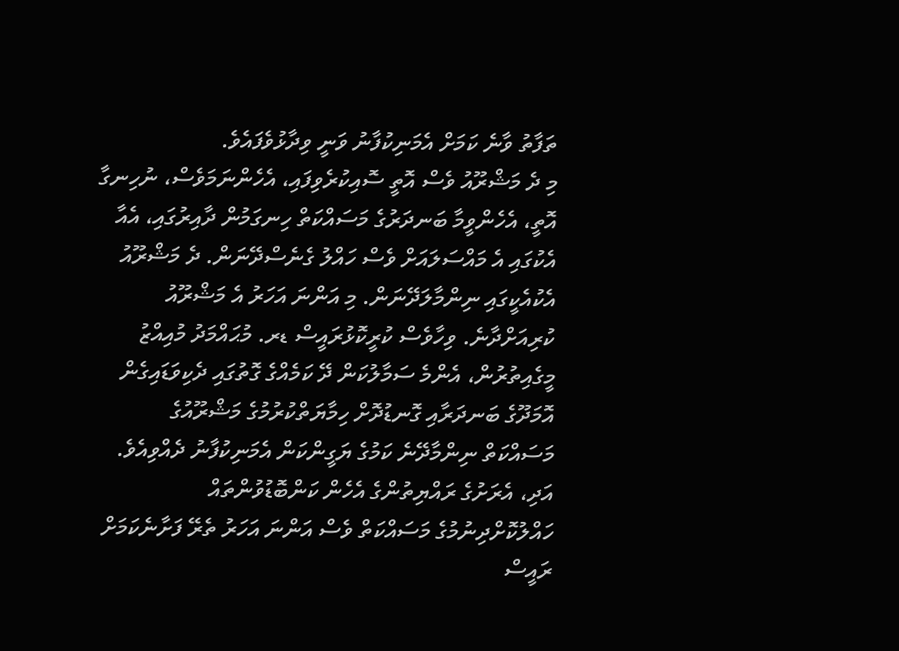ތަފާތު ވާނެ ކަމަށް އެމަނިކުފާނު ވަނީ ވިދާޅުވެފައެވެ.
މި ދެ މަޝްރޫއު ވެސް އޮތީ ސޮއިކުރެވިފައި، އެހެންނަމަވެސް، ނުހިނގާ އޮތީ، އެހެންވީމާ ބަނދަރުގެ މަސައްކަތް ހިނގަމުން ދާއިރުގައި، އެއާ އެކުގައި އެ މައްސަލައަށް ވެސް ހައްލު ގެނެސްދޭނަން. ދެ މަޝްރޫއު އެކުއެކީގައި ނިންމާލަދޭނަން. މި އަންނަ އަހަރު އެ މަޝްރޫއު ކުރިއަށްދާނެ. ވިހާވެސް ކުރީކޮޅުރައީސް ޑރ. މުޙައްމަދު މުއިއްޒު
މީގެއިތުރުން، އެންމެ ސަމާލުކަން ދޭ ކަމެއްގެ ގޮތުގައި ދެކިވަޑައިގެން އޮމަދޫގެ ބަނދަރާއި ގޮނޑުދޮށް ހިމާޔަތްކުރުމުގެ މަޝްރޫއުގެ މަސައްކަތް ނިންމާދޭނެ ކަމުގެ ޔަގީންކަން އެމަނިކުފާނު ދެއްވިއެވެ. އަދި، އެރަށުގެ ރައްޔިތުންގެ އެހެން ކަންބޮޑުވުންތައް ހައްލުކޮށްދިނުމުގެ މަސައްކަތް ވެސް އަންނަ އަހަރު ތެރޭ ފަށާނެކަމަށް ރައީސް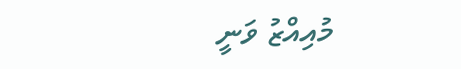މުއިއްޒު ވަނީ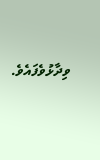ވިދާޅުވެފައެވެ.